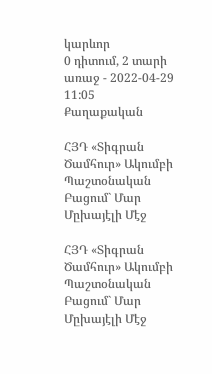կարևոր
0 դիտում, 2 տարի առաջ - 2022-04-29 11:05
Քաղաքական

ՀՅԴ «Տիգրան Ծամհուր» Ակումբի Պաշտօնական Բացում` Մար Մըխայէլի Մէջ

ՀՅԴ «Տիգրան Ծամհուր» Ակումբի Պաշտօնական Բացում` Մար Մըխայէլի Մէջ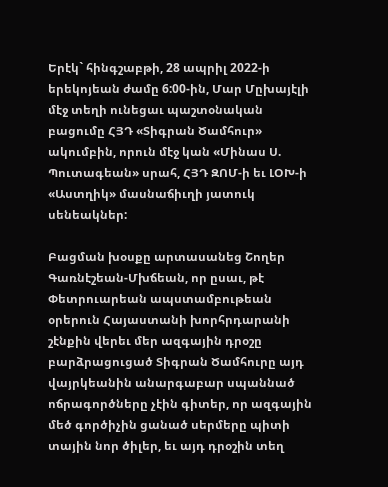Երէկ` հինգշաբթի, 28 ապրիլ 2022-ի երեկոյեան ժամը 6:00-ին, Մար Մըխայէլի մէջ տեղի ունեցաւ պաշտօնական բացումը ՀՅԴ «Տիգրան Ծամհուր» ակումբին, որուն մէջ կան «Մինաս Ս. Պուտագեան» սրահ, ՀՅԴ ԶՈՄ-ի եւ ԼՕԽ-ի «Աստղիկ» մասնաճիւղի յատուկ սենեակներ:

Բացման խօսքը արտասանեց Շողեր Գառնէշեան-Մխճեան, որ ըսաւ, թէ Փետրուարեան ապստամբութեան օրերուն Հայաստանի խորհրդարանի շէնքին վերեւ մեր ազգային դրօշը բարձրացուցած Տիգրան Ծամհուրը այդ վայրկեանին անարգաբար սպաննած ոճրագործները չէին գիտեր, որ ազգային մեծ գործիչին ցանած սերմերը պիտի տային նոր ծիլեր, եւ այդ դրօշին տեղ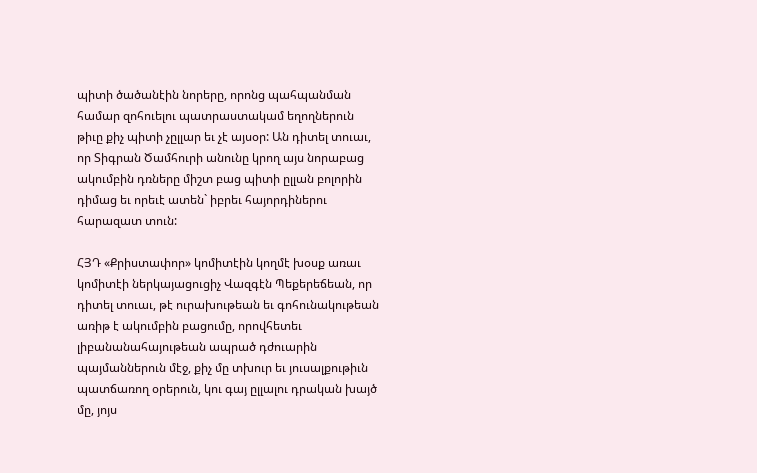պիտի ծածանէին նորերը, որոնց պահպանման համար զոհուելու պատրաստակամ եղողներուն թիւը քիչ պիտի չըլլար եւ չէ այսօր: Ան դիտել տուաւ, որ Տիգրան Ծամհուրի անունը կրող այս նորաբաց ակումբին դռները միշտ բաց պիտի ըլլան բոլորին դիմաց եւ որեւէ ատեն` իբրեւ հայորդիներու հարազատ տուն:

ՀՅԴ «Քրիստափոր» կոմիտէին կողմէ խօսք առաւ կոմիտէի ներկայացուցիչ Վազգէն Պեքերեճեան, որ դիտել տուաւ, թէ ուրախութեան եւ գոհունակութեան առիթ է ակումբին բացումը, որովհետեւ լիբանանահայութեան ապրած դժուարին պայմաններուն մէջ, քիչ մը տխուր եւ յուսալքութիւն պատճառող օրերուն, կու գայ ըլլալու դրական խայծ մը, յոյս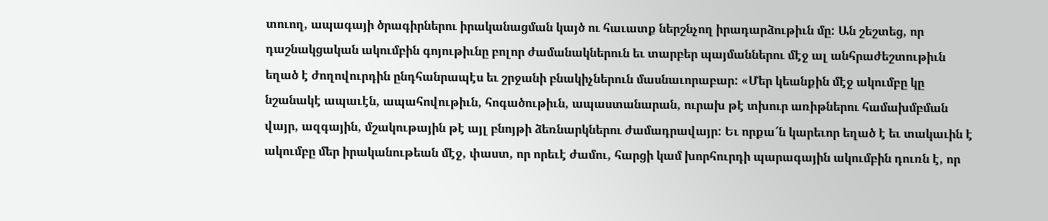տուող, ապագայի ծրագիրներու իրականացման կայծ ու հաւատք ներշնչող իրադարձութիւն մը: Ան շեշտեց, որ դաշնակցական ակումբին գոյութիւնը բոլոր ժամանակներուն եւ տարբեր պայմաններու մէջ ալ անհրաժեշտութիւն եղած է ժողովուրդին ընդհանրապէս եւ շրջանի բնակիչներուն մասնաւորաբար: «Մեր կեանքին մէջ ակումբը կը նշանակէ ապաւէն, ապահովութիւն, հոգածութիւն, ապաստանարան, ուրախ թէ տխուր առիթներու համախմբման վայր, ազգային, մշակութային թէ այլ բնոյթի ձեռնարկներու ժամադրավայր: Եւ որքա՜ն կարեւոր եղած է եւ տակաւին է ակումբը մեր իրականութեան մէջ, փաստ, որ որեւէ ժամու, հարցի կամ խորհուրդի պարագային ակումբին դուռն է, որ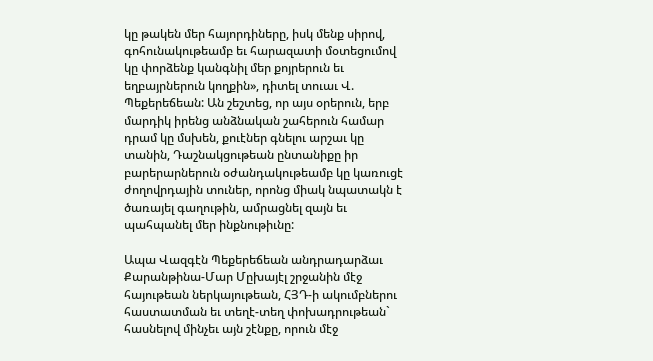կը թակեն մեր հայորդիները, իսկ մենք սիրով, գոհունակութեամբ եւ հարազատի մօտեցումով կը փորձենք կանգնիլ մեր քոյրերուն եւ եղբայրներուն կողքին», դիտել տուաւ Վ. Պեքերեճեան: Ան շեշտեց, որ այս օրերուն, երբ մարդիկ իրենց անձնական շահերուն համար դրամ կը մսխեն, քուէներ գնելու արշաւ կը տանին, Դաշնակցութեան ընտանիքը իր բարերարներուն օժանդակութեամբ կը կառուցէ ժողովրդային տուներ, որոնց միակ նպատակն է ծառայել գաղութին, ամրացնել զայն եւ պահպանել մեր ինքնութիւնը:

Ապա Վազգէն Պեքերեճեան անդրադարձաւ Քարանթինա-Մար Մըխայէլ շրջանին մէջ հայութեան ներկայութեան, ՀՅԴ-ի ակումբներու հաստատման եւ տեղէ-տեղ փոխադրութեան` հասնելով մինչեւ այն շէնքը, որուն մէջ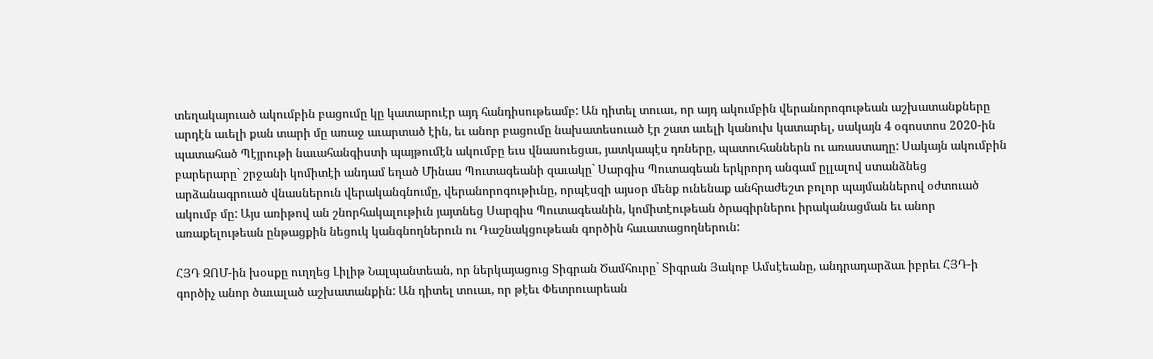տեղակայուած ակումբին բացումը կը կատարուէր այդ հանդիսութեամբ: Ան դիտել տուաւ, որ այդ ակումբին վերանորոգութեան աշխատանքները արդէն աւելի քան տարի մը առաջ աւարտած էին, եւ անոր բացումը նախատեսուած էր շատ աւելի կանուխ կատարել, սակայն 4 օգոստոս 2020-ին պատահած Պէյրութի նաւահանգիստի պայթումէն ակումբը եւս վնասուեցաւ, յատկապէս դռները, պատուհաններն ու առաստաղը: Սակայն ակումբին բարերարը` շրջանի կոմիտէի անդամ եղած Մինաս Պուտագեանի զաւակը` Սարգիս Պուտագեան երկրորդ անգամ ըլլալով ստանձնեց արձանագրուած վնասներուն վերականգնումը, վերանորոգութիւնը, որպէսզի այսօր մենք ունենաք անհրաժեշտ բոլոր պայմաններով օժտուած ակումբ մը: Այս առիթով ան շնորհակալութիւն յայտնեց Սարգիս Պուտագեանին, կոմիտէութեան ծրագիրներու իրականացման եւ անոր առաքելութեան ընթացքին նեցուկ կանգնողներուն ու Դաշնակցութեան գործին հաւատացողներուն:

ՀՅԴ ԶՈՄ-ին խօսքը ուղղեց Լիլիթ Նալպանտեան, որ ներկայացուց Տիգրան Ծամհուրը` Տիգրան Յակոբ Ամսէեանը, անդրադարձաւ իբրեւ ՀՅԴ-ի գործիչ անոր ծաւալած աշխատանքին: Ան դիտել տուաւ, որ թէեւ Փետրուարեան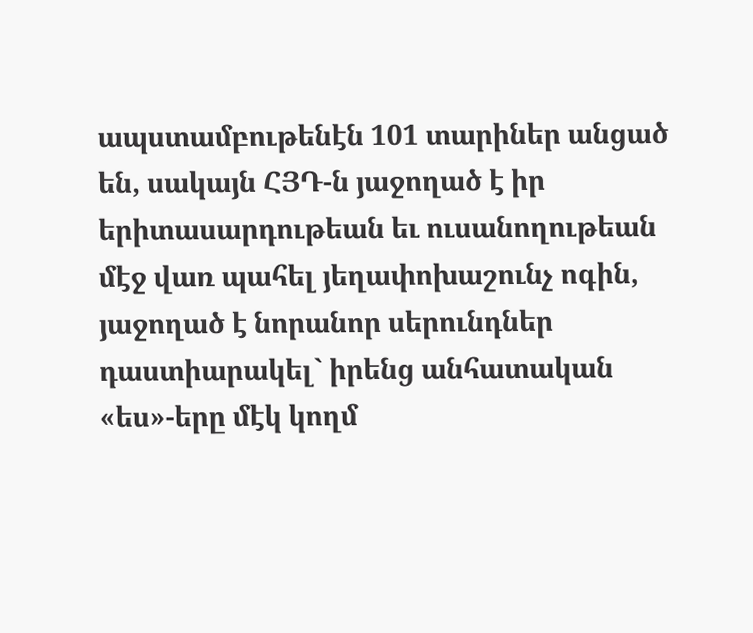ապստամբութենէն 101 տարիներ անցած են, սակայն ՀՅԴ-ն յաջողած է իր երիտասարդութեան եւ ուսանողութեան մէջ վառ պահել յեղափոխաշունչ ոգին, յաջողած է նորանոր սերունդներ դաստիարակել` իրենց անհատական «ես»-երը մէկ կողմ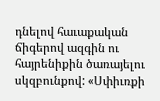դնելով հաւաքական ճիգերով ազգին ու հայրենիքին ծառայելու սկզբունքով: «Սփիւռքի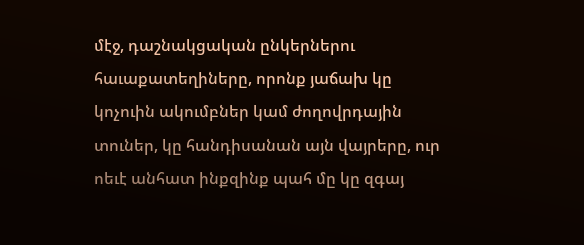մէջ, դաշնակցական ընկերներու հաւաքատեղիները, որոնք յաճախ կը կոչուին ակումբներ կամ ժողովրդային տուներ, կը հանդիսանան այն վայրերը, ուր ոեւէ անհատ ինքզինք պահ մը կը զգայ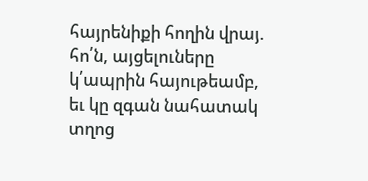հայրենիքի հողին վրայ. հո՛ն, այցելուները կ՛ապրին հայութեամբ, եւ կը զգան նահատակ տղոց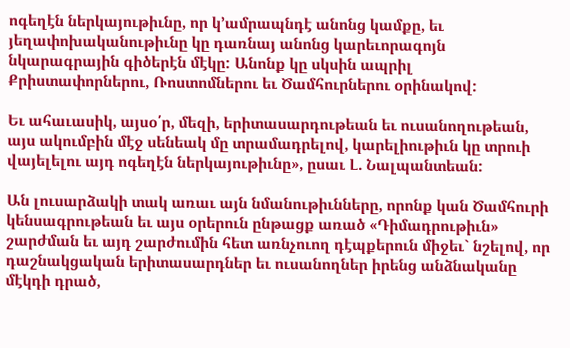ոգեղէն ներկայութիւնը, որ կ’ամրապնդէ անոնց կամքը, եւ յեղափոխականութիւնը կը դառնայ անոնց կարեւորագոյն նկարագրային գիծերէն մէկը: Անոնք կը սկսին ապրիլ Քրիստափորներու, Ռոստոմներու եւ Ծամհուրներու օրինակով:

Եւ ահաւասիկ, այսօ՛ր, մեզի, երիտասարդութեան եւ ուսանողութեան, այս ակումբին մէջ սենեակ մը տրամադրելով, կարելիութիւն կը տրուի վայելելու այդ ոգեղէն ներկայութիւնը», ըսաւ Լ. Նալպանտեան:

Ան լուսարձակի տակ առաւ այն նմանութիւնները, որոնք կան Ծամհուրի կենսագրութեան եւ այս օրերուն ընթացք առած «Դիմադրութիւն» շարժման եւ այդ շարժումին հետ առնչուող դէպքերուն միջեւ` նշելով, որ դաշնակցական երիտասարդներ եւ ուսանողներ իրենց անձնականը մէկդի դրած,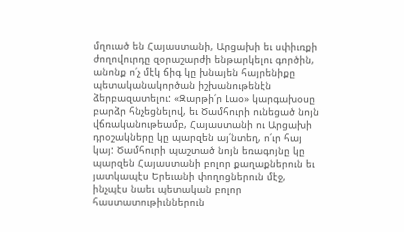մղուած են Հայաստանի, Արցախի եւ սփիւռքի ժողովուրդը զօրաշարժի ենթարկելու գործին, անոնք ո՛չ մէկ ճիգ կը խնայեն հայրենիքը պետականակործան իշխանութենէն ձերբազատելու: «Զարթի՛ր Լաօ» կարգախօսը բարձր հնչեցնելով, եւ Ծամհուրի ունեցած նոյն վճռականութեամբ, Հայաստանի ու Արցախի դրօշակները կը պարզեն այ՛նտեղ, ո՛ւր հայ կայ: Ծամհուրի պաշտած նոյն եռագոյնը կը պարզեն Հայաստանի բոլոր քաղաքներուն եւ յատկապէս Երեւանի փողոցներուն մէջ, ինչպէս նաեւ պետական բոլոր հաստատութիւններուն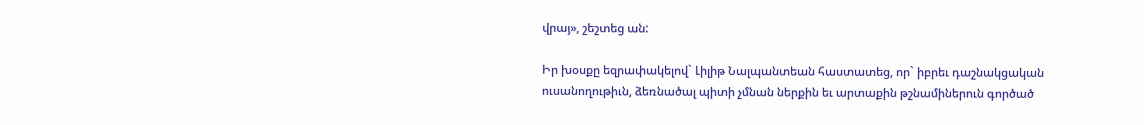վրայ», շեշտեց ան:

Իր խօսքը եզրափակելով` Լիլիթ Նալպանտեան հաստատեց, որ` իբրեւ դաշնակցական ուսանողութիւն, ձեռնածալ պիտի չմնան ներքին եւ արտաքին թշնամիներուն գործած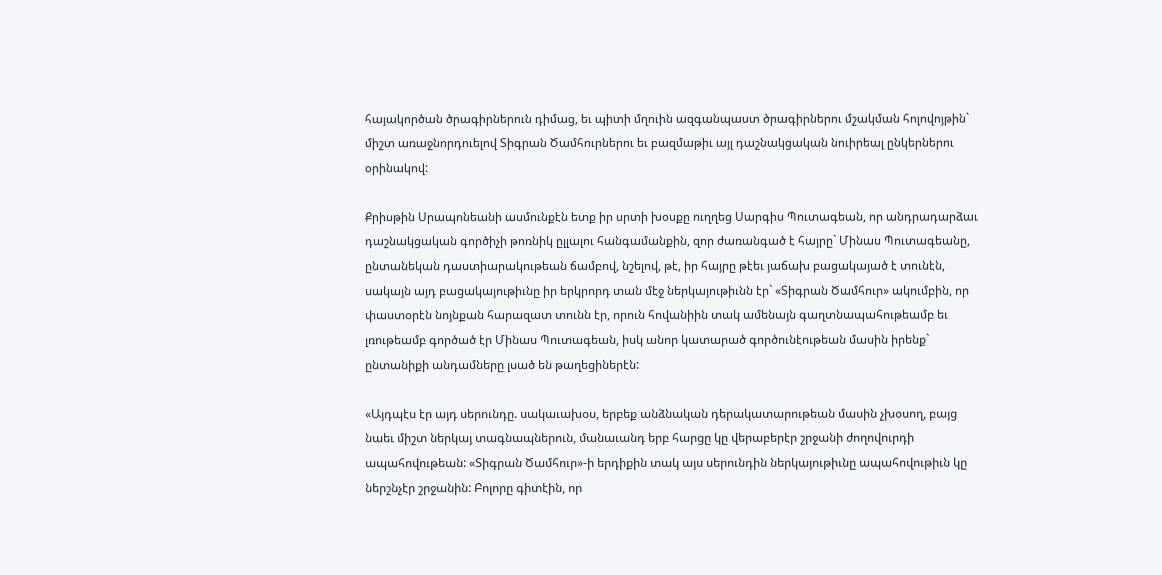հայակործան ծրագիրներուն դիմաց, եւ պիտի մղուին ազգանպաստ ծրագիրներու մշակման հոլովոյթին` միշտ առաջնորդուելով Տիգրան Ծամհուրներու եւ բազմաթիւ այլ դաշնակցական նուիրեալ ընկերներու օրինակով:

Քրիսթին Սրապոնեանի ասմունքէն ետք իր սրտի խօսքը ուղղեց Սարգիս Պուտագեան, որ անդրադարձաւ դաշնակցական գործիչի թոռնիկ ըլլալու հանգամանքին, զոր ժառանգած է հայրը` Մինաս Պուտագեանը, ընտանեկան դաստիարակութեան ճամբով, նշելով, թէ, իր հայրը թէեւ յաճախ բացակայած է տունէն, սակայն այդ բացակայութիւնը իր երկրորդ տան մէջ ներկայութիւնն էր` «Տիգրան Ծամհուր» ակումբին, որ փաստօրէն նոյնքան հարազատ տունն էր, որուն հովանիին տակ ամենայն գաղտնապահութեամբ եւ լռութեամբ գործած էր Մինաս Պուտագեան, իսկ անոր կատարած գործունէութեան մասին իրենք` ընտանիքի անդամները լսած են թաղեցիներէն:

«Այդպէս էր այդ սերունդը. սակաւախօս, երբեք անձնական դերակատարութեան մասին չխօսող, բայց նաեւ միշտ ներկայ տագնապներուն, մանաւանդ երբ հարցը կը վերաբերէր շրջանի ժողովուրդի ապահովութեան: «Տիգրան Ծամհուր»-ի երդիքին տակ այս սերունդին ներկայութիւնը ապահովութիւն կը ներշնչէր շրջանին: Բոլորը գիտէին, որ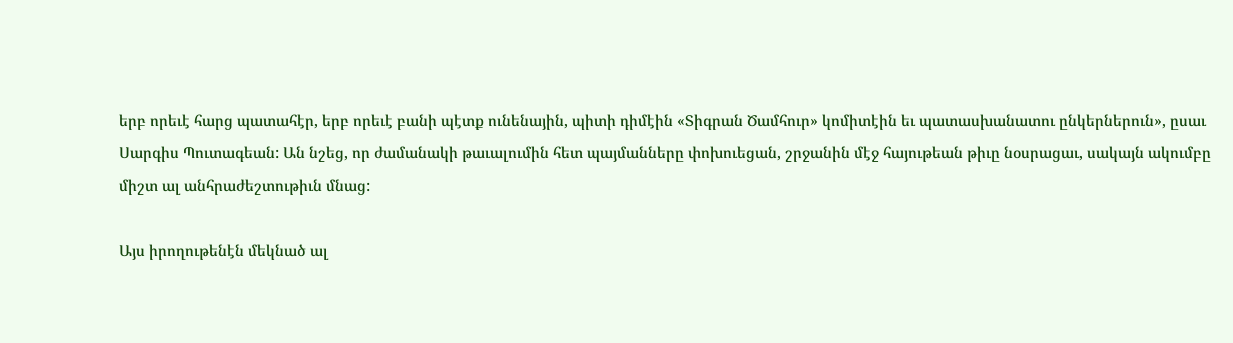երբ որեւէ հարց պատահէր, երբ որեւէ բանի պէտք ունենային, պիտի դիմէին «Տիգրան Ծամհուր» կոմիտէին եւ պատասխանատու ընկերներուն», ըսաւ Սարգիս Պուտագեան: Ան նշեց, որ ժամանակի թաւալումին հետ պայմանները փոխուեցան, շրջանին մէջ հայութեան թիւը նօսրացաւ, սակայն ակումբը միշտ ալ անհրաժեշտութիւն մնաց:

Այս իրողութենէն մեկնած ալ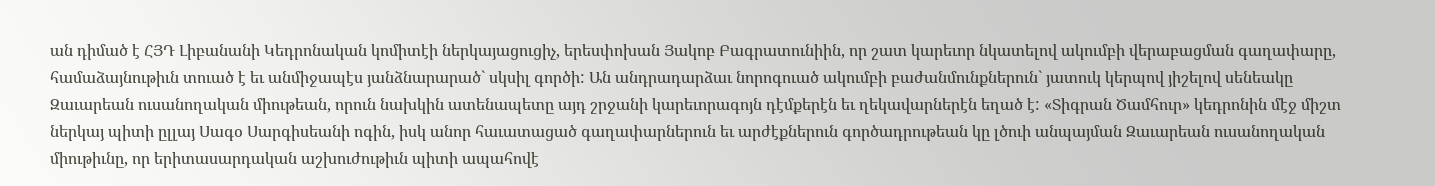ան դիմած է ՀՅԴ Լիբանանի Կեդրոնական կոմիտէի ներկայացուցիչ, երեսփոխան Յակոբ Բագրատունիին, որ շատ կարեւոր նկատելով ակումբի վերաբացման գաղափարը, համաձայնութիւն տուած է եւ անմիջապէս յանձնարարած` սկսիլ գործի: Ան անդրադարձաւ նորոգուած ակումբի բաժանմունքներուն` յատուկ կերպով յիշելով սենեակը Զաւարեան ուսանողական միութեան, որուն նախկին ատենապետը այդ շրջանի կարեւորագոյն դէմքերէն եւ ղեկավարներէն եղած է: «Տիգրան Ծամհուր» կեդրոնին մէջ միշտ ներկայ պիտի ըլլայ Սագօ Սարգիսեանի ոգին, իսկ անոր հաւատացած գաղափարներուն եւ արժէքներուն գործադրութեան կը լծուի անպայման Զաւարեան ուսանողական միութիւնը, որ երիտասարդական աշխուժութիւն պիտի ապահովէ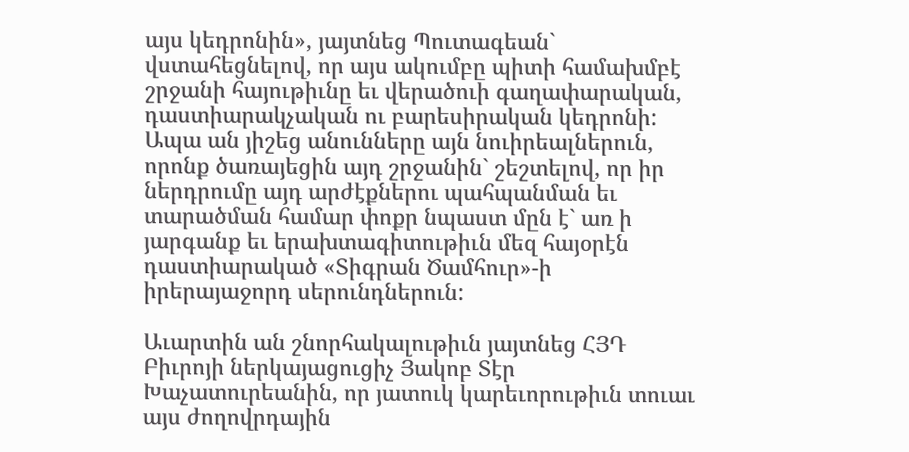այս կեդրոնին», յայտնեց Պուտագեան` վստահեցնելով, որ այս ակումբը պիտի համախմբէ շրջանի հայութիւնը եւ վերածուի գաղափարական, դաստիարակչական ու բարեսիրական կեդրոնի: Ապա ան յիշեց անունները այն նուիրեալներուն, որոնք ծառայեցին այդ շրջանին` շեշտելով, որ իր ներդրումը այդ արժէքներու պահպանման եւ տարածման համար փոքր նպաստ մըն է` առ ի յարգանք եւ երախտագիտութիւն մեզ հայօրէն դաստիարակած «Տիգրան Ծամհուր»-ի իրերայաջորդ սերունդներուն:

Աւարտին ան շնորհակալութիւն յայտնեց ՀՅԴ Բիւրոյի ներկայացուցիչ Յակոբ Տէր Խաչատուրեանին, որ յատուկ կարեւորութիւն տուաւ այս ժողովրդային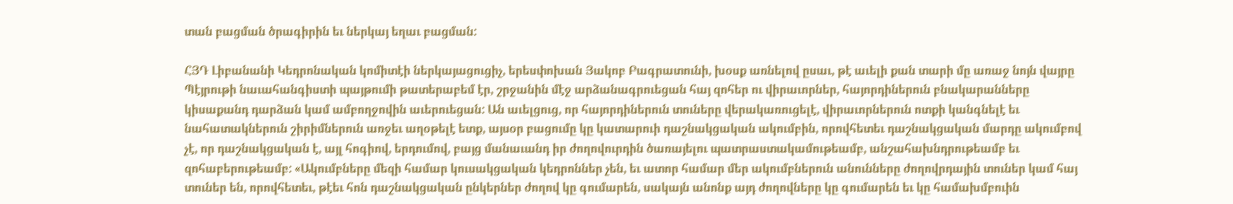տան բացման ծրագիրին եւ ներկայ եղաւ բացման:

ՀՅԴ Լիբանանի Կեդրոնական կոմիտէի ներկայացուցիչ, երեսփոխան Յակոբ Բագրատունի, խօսք առնելով ըսաւ, թէ աւելի քան տարի մը առաջ նոյն վայրը Պէյրութի նաւահանգիստի պայթումի թատերաբեմ էր, շրջանին մէջ արձանագրուեցան հայ զոհեր ու վիրաւորներ, հայորդիներուն բնակարանները կիսաքանդ դարձան կամ ամբողջովին աւերուեցան: Ան աւելցուց, որ հայորդիներուն տուները վերակառուցելէ, վիրաւորներուն ոտքի կանգնելէ եւ նահատակներուն շիրիմներուն առջեւ աղօթելէ ետք, այսօր բացումը կը կատարուի դաշնակցական ակումբին, որովհետեւ դաշնակցական մարդը ակումբով չէ, որ դաշնակցական է, այլ հոգիով, երդումով, բայց մանաւանդ իր ժողովուրդին ծառայելու պատրաստակամութեամբ, անշահախնդրութեամբ եւ զոհաբերութեամբ: «Ակումբները մեզի համար կուսակցական կեդրոններ չեն, եւ ատոր համար մեր ակումբներուն անունները ժողովրդային տուներ կամ հայ տուներ են, որովհետեւ, թէեւ հոն դաշնակցական ընկերներ ժողով կը գումարեն, սակայն անոնք այդ ժողովները կը գումարեն եւ կը համախմբուին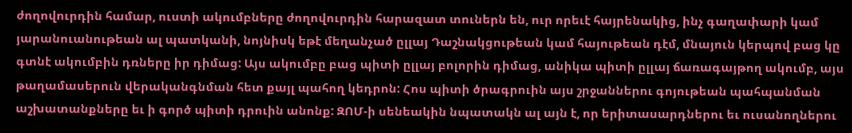ժողովուրդին համար, ուստի ակումբները ժողովուրդին հարազատ տուներն են, ուր որեւէ հայրենակից, ինչ գաղափարի կամ յարանուանութեան ալ պատկանի, նոյնիսկ եթէ մեղանչած ըլլայ Դաշնակցութեան կամ հայութեան դէմ, մնայուն կերպով բաց կը գտնէ ակումբին դռները իր դիմաց: Այս ակումբը բաց պիտի ըլլայ բոլորին դիմաց, անիկա պիտի ըլլայ ճառագայթող ակումբ, այս թաղամասերուն վերականգնման հետ քայլ պահող կեդրոն: Հոս պիտի ծրագրուին այս շրջաններու գոյութեան պահպանման աշխատանքները եւ ի գործ պիտի դրուին անոնք: ԶՈՄ-ի սենեակին նպատակն ալ այն է, որ երիտասարդներու եւ ուսանողներու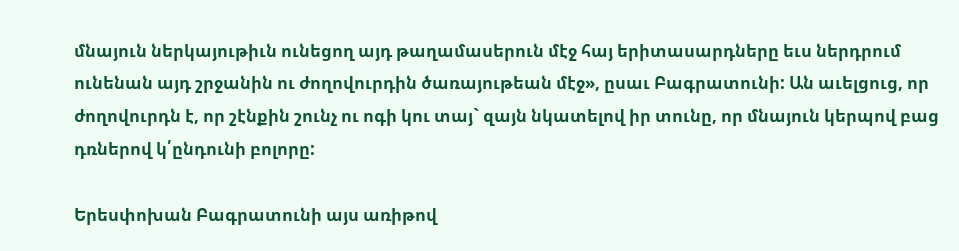մնայուն ներկայութիւն ունեցող այդ թաղամասերուն մէջ հայ երիտասարդները եւս ներդրում ունենան այդ շրջանին ու ժողովուրդին ծառայութեան մէջ», ըսաւ Բագրատունի: Ան աւելցուց, որ ժողովուրդն է, որ շէնքին շունչ ու ոգի կու տայ` զայն նկատելով իր տունը, որ մնայուն կերպով բաց դռներով կ՛ընդունի բոլորը:

Երեսփոխան Բագրատունի այս առիթով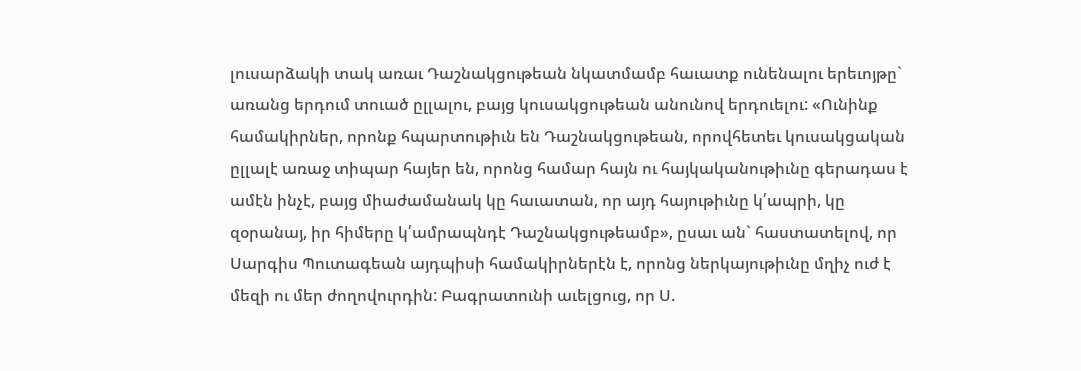լուսարձակի տակ առաւ Դաշնակցութեան նկատմամբ հաւատք ունենալու երեւոյթը` առանց երդում տուած ըլլալու, բայց կուսակցութեան անունով երդուելու: «Ունինք համակիրներ, որոնք հպարտութիւն են Դաշնակցութեան, որովհետեւ կուսակցական ըլլալէ առաջ տիպար հայեր են, որոնց համար հայն ու հայկականութիւնը գերադաս է ամէն ինչէ, բայց միաժամանակ կը հաւատան, որ այդ հայութիւնը կ՛ապրի, կը զօրանայ, իր հիմերը կ՛ամրապնդէ Դաշնակցութեամբ», ըսաւ ան` հաստատելով, որ Սարգիս Պուտագեան այդպիսի համակիրներէն է, որոնց ներկայութիւնը մղիչ ուժ է մեզի ու մեր ժողովուրդին: Բագրատունի աւելցուց, որ Ս.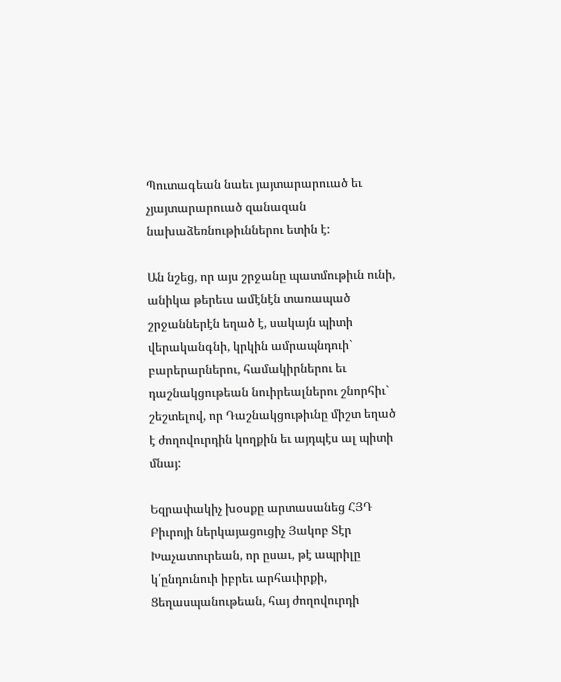Պուտագեան նաեւ յայտարարուած եւ չյայտարարուած զանազան նախաձեռնութիւններու ետին է:

Ան նշեց, որ այս շրջանը պատմութիւն ունի, անիկա թերեւս ամէնէն տառապած շրջաններէն եղած է, սակայն պիտի վերականգնի, կրկին ամրապնդուի` բարերարներու, համակիրներու եւ դաշնակցութեան նուիրեալներու շնորհիւ` շեշտելով, որ Դաշնակցութիւնը միշտ եղած է ժողովուրդին կողքին եւ այդպէս ալ պիտի մնայ:

Եզրափակիչ խօսքը արտասանեց ՀՅԴ Բիւրոյի ներկայացուցիչ Յակոբ Տէր Խաչատուրեան, որ ըսաւ, թէ ապրիլը կ՛ընդունուի իբրեւ արհաւիրքի, Ցեղասպանութեան, հայ ժողովուրդի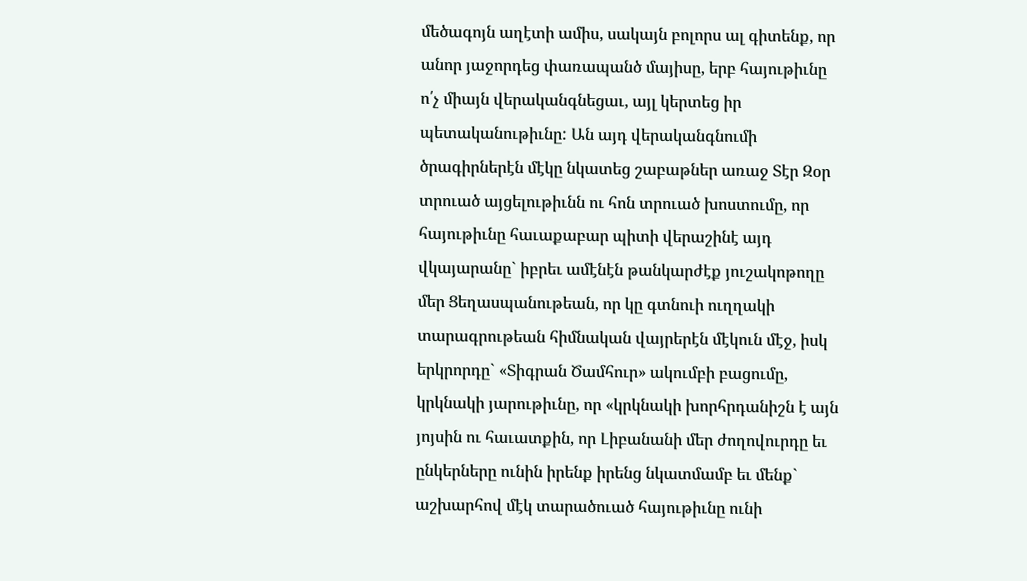մեծագոյն աղէտի ամիս, սակայն բոլորս ալ գիտենք, որ անոր յաջորդեց փառապանծ մայիսը, երբ հայութիւնը ո՛չ միայն վերականգնեցաւ, այլ կերտեց իր պետականութիւնը: Ան այդ վերականգնումի ծրագիրներէն մէկը նկատեց շաբաթներ առաջ Տէր Զօր տրուած այցելութիւնն ու հոն տրուած խոստումը, որ հայութիւնը հաւաքաբար պիտի վերաշինէ այդ վկայարանը` իբրեւ ամէնէն թանկարժէք յուշակոթողը մեր Ցեղասպանութեան, որ կը գտնուի ուղղակի տարագրութեան հիմնական վայրերէն մէկուն մէջ, իսկ երկրորդը` «Տիգրան Ծամհուր» ակումբի բացումը, կրկնակի յարութիւնը, որ «կրկնակի խորհրդանիշն է այն յոյսին ու հաւատքին, որ Լիբանանի մեր ժողովուրդը եւ ընկերները ունին իրենք իրենց նկատմամբ եւ մենք` աշխարհով մէկ տարածուած հայութիւնը ունի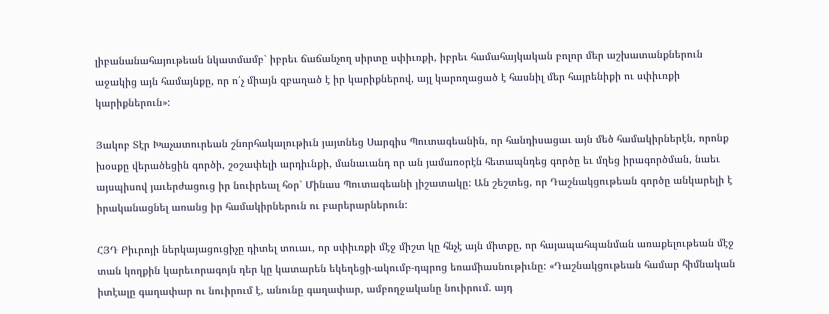լիբանանահայութեան նկատմամբ` իբրեւ ճաճանչող սիրտը սփիւռքի, իբրեւ համահայկական բոլոր մեր աշխատանքներուն աջակից այն համայնքը, որ ո՛չ միայն զբաղած է իր կարիքներով, այլ կարողացած է հասնիլ մեր հայրենիքի ու սփիւռքի կարիքներուն»:

Յակոբ Տէր Խաչատուրեան շնորհակալութիւն յայտնեց Սարգիս Պուտագեանին, որ հանդիսացաւ այն մեծ համակիրներէն, որոնք խօսքը վերածեցին գործի, շօշափելի արդիւնքի, մանաւանդ որ ան յամառօրէն հետապնդեց գործը եւ մղեց իրագործման, նաեւ այսպիսով յաւերժացուց իր նուիրեալ հօր` Մինաս Պուտագեանի յիշատակը: Ան շեշտեց, որ Դաշնակցութեան գործը անկարելի է իրականացնել առանց իր համակիրներուն ու բարերարներուն:

ՀՅԴ Բիւրոյի ներկայացուցիչը դիտել տուաւ, որ սփիւռքի մէջ միշտ կը հնչէ այն միտքը, որ հայապահպանման առաքելութեան մէջ տան կողքին կարեւորագոյն դեր կը կատարեն եկեղեցի-ակումբ-դպրոց եռամիասնութիւնը: «Դաշնակցութեան համար հիմնական իտէալը գաղափար ու նուիրում է, անունը գաղափար, ամբողջականը նուիրում. այդ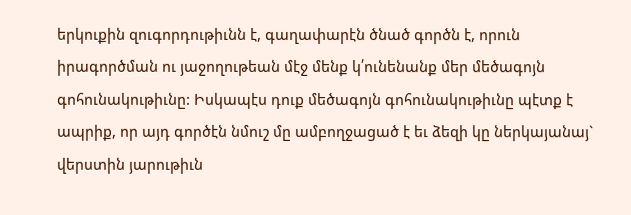երկուքին զուգորդութիւնն է, գաղափարէն ծնած գործն է, որուն իրագործման ու յաջողութեան մէջ մենք կ՛ունենանք մեր մեծագոյն գոհունակութիւնը: Իսկապէս դուք մեծագոյն գոհունակութիւնը պէտք է ապրիք, որ այդ գործէն նմուշ մը ամբողջացած է եւ ձեզի կը ներկայանայ` վերստին յարութիւն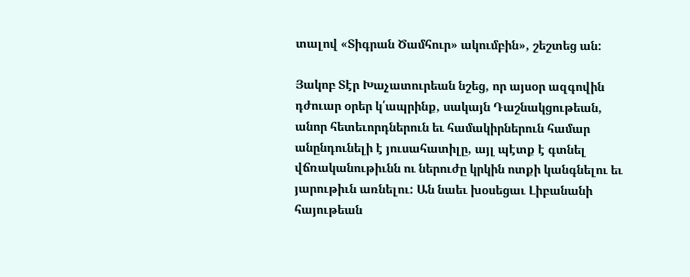տալով «Տիգրան Ծամհուր» ակումբին», շեշտեց ան:

Յակոբ Տէր Խաչատուրեան նշեց, որ այսօր ազգովին դժուար օրեր կ՛ապրինք, սակայն Դաշնակցութեան, անոր հետեւորդներուն եւ համակիրներուն համար անընդունելի է յուսահատիլը, այլ պէտք է գտնել վճռականութիւնն ու ներուժը կրկին ոտքի կանգնելու եւ յարութիւն առնելու: Ան նաեւ խօսեցաւ Լիբանանի հայութեան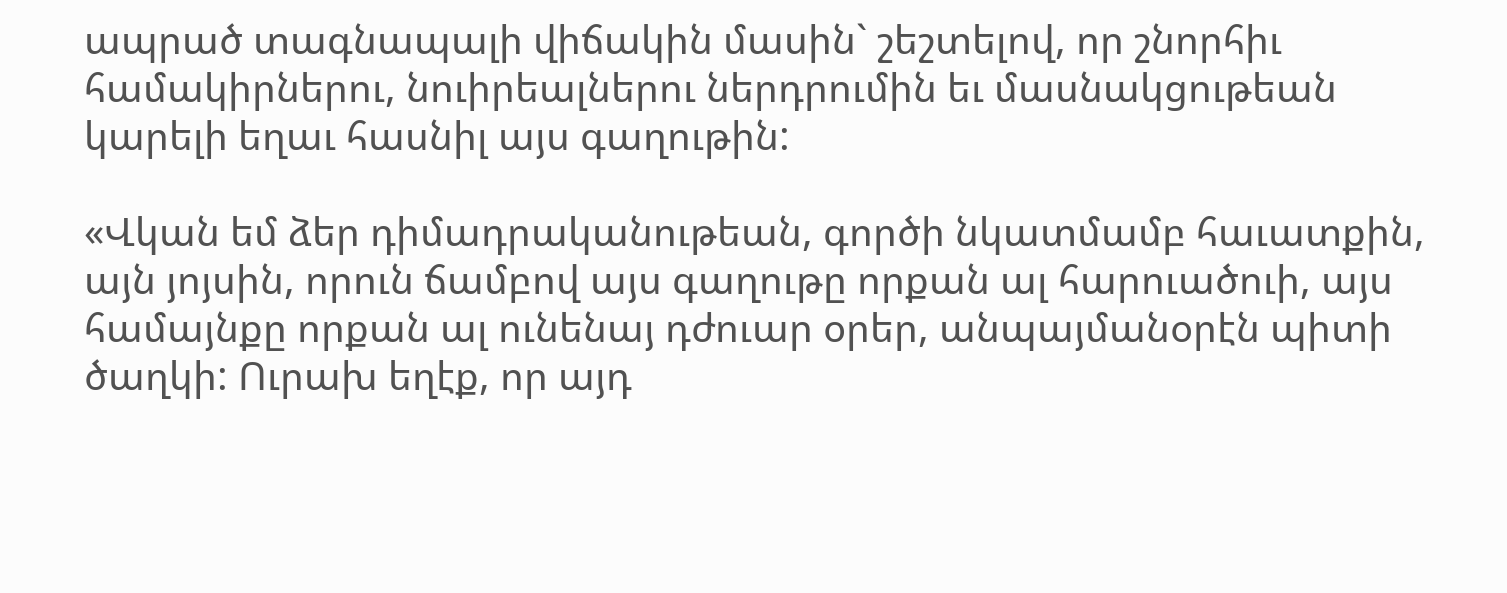ապրած տագնապալի վիճակին մասին` շեշտելով, որ շնորհիւ համակիրներու, նուիրեալներու ներդրումին եւ մասնակցութեան կարելի եղաւ հասնիլ այս գաղութին:

«Վկան եմ ձեր դիմադրականութեան, գործի նկատմամբ հաւատքին, այն յոյսին, որուն ճամբով այս գաղութը որքան ալ հարուածուի, այս համայնքը որքան ալ ունենայ դժուար օրեր, անպայմանօրէն պիտի ծաղկի: Ուրախ եղէք, որ այդ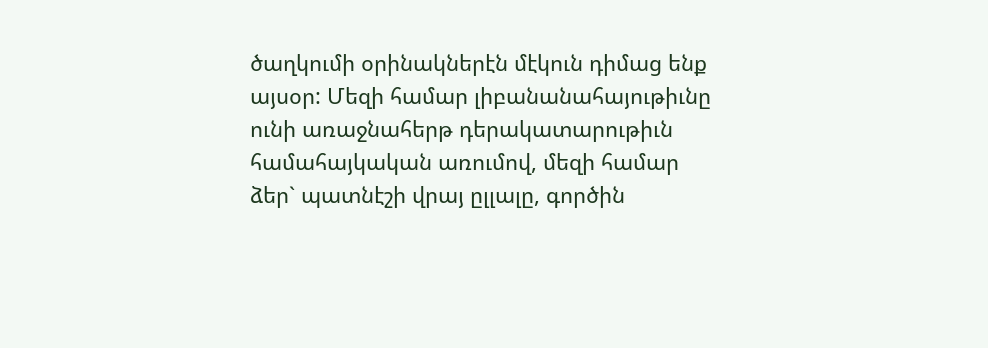ծաղկումի օրինակներէն մէկուն դիմաց ենք այսօր: Մեզի համար լիբանանահայութիւնը ունի առաջնահերթ դերակատարութիւն համահայկական առումով, մեզի համար ձեր` պատնէշի վրայ ըլլալը, գործին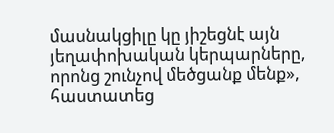մասնակցիլը կը յիշեցնէ այն յեղափոխական կերպարները, որոնց շունչով մեծցանք մենք», հաստատեց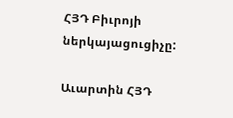ՀՅԴ Բիւրոյի ներկայացուցիչը:

Աւարտին ՀՅԴ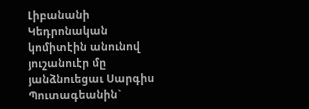Լիբանանի Կեդրոնական կոմիտէին անունով յուշանուէր մը յանձնուեցաւ Սարգիս Պուտագեանին`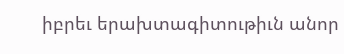իբրեւ երախտագիտութիւն անոր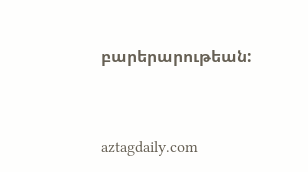բարերարութեան:


aztagdaily.com